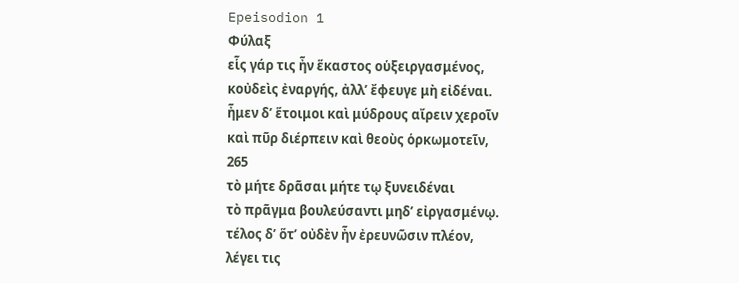Epeisodion 1
Φύλαξ
εἷς γάρ τις ἦν ἕκαστος οὑξειργασμένος,
κοὐδεὶς ἐναργής, ἀλλʼ ἔφευγε μὴ εἰδέναι.
ἦμεν δʼ ἕτοιμοι καὶ μύδρους αἴρειν χεροῖν
καὶ πῦρ διέρπειν καὶ θεοὺς ὁρκωμοτεῖν,
265
τὸ μήτε δρᾶσαι μήτε τῳ ξυνειδέναι
τὸ πρᾶγμα βουλεύσαντι μηδʼ εἰργασμένῳ.
τέλος δʼ ὅτʼ οὐδὲν ἦν ἐρευνῶσιν πλέον,
λέγει τις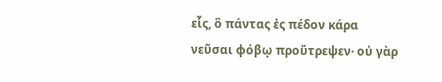εἷς, ὃ πάντας ἐς πέδον κάρα
νεῦσαι φόβῳ προὔτρεψεν· οὐ γὰρ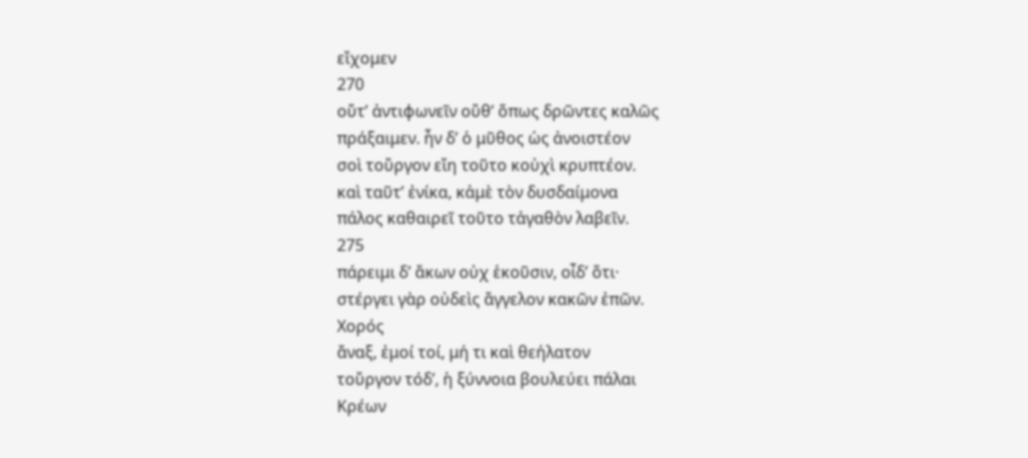εἴχομεν
270
οὔτʼ ἀντιφωνεῖν οὔθʼ ὅπως δρῶντες καλῶς
πράξαιμεν. ἦν δʼ ὁ μῦθος ὡς ἀνοιστέον
σοὶ τοὔργον εἴη τοῦτο κοὐχὶ κρυπτέον.
καὶ ταῦτʼ ἐνίκα, κἀμὲ τὸν δυσδαίμονα
πάλος καθαιρεῖ τοῦτο τἀγαθὸν λαβεῖν.
275
πάρειμι δʼ ἄκων οὐχ ἑκοῦσιν, οἶδʼ ὅτι·
στέργει γὰρ οὐδεὶς ἄγγελον κακῶν ἐπῶν.
Χορός
ἄναξ, ἐμοί τοί, μή τι καὶ θεήλατον
τοὔργον τόδʼ, ἡ ξύννοια βουλεύει πάλαι
Κρέων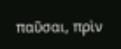παῦσαι, πρὶν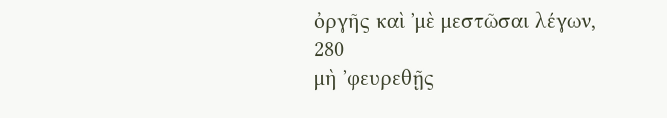ὀργῆς καὶ ʼμὲ μεστῶσαι λέγων,
280
μὴ ʼφευρεθῇς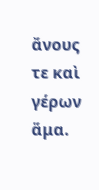ἄνους τε καὶ γέρων ἅμα.